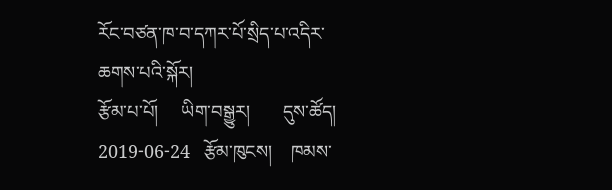རོང་བཙན་ཁ་བ་དཀར་པོ་སྲིད་པ་འདིར་ཆགས་པའི་སྐོར།
རྩོམ་པ་པོ།     ཡིག་བསྒྱུར།       དུས་ཚོད།   2019-06-24   རྩོམ་ཁུངས།    ཁམས་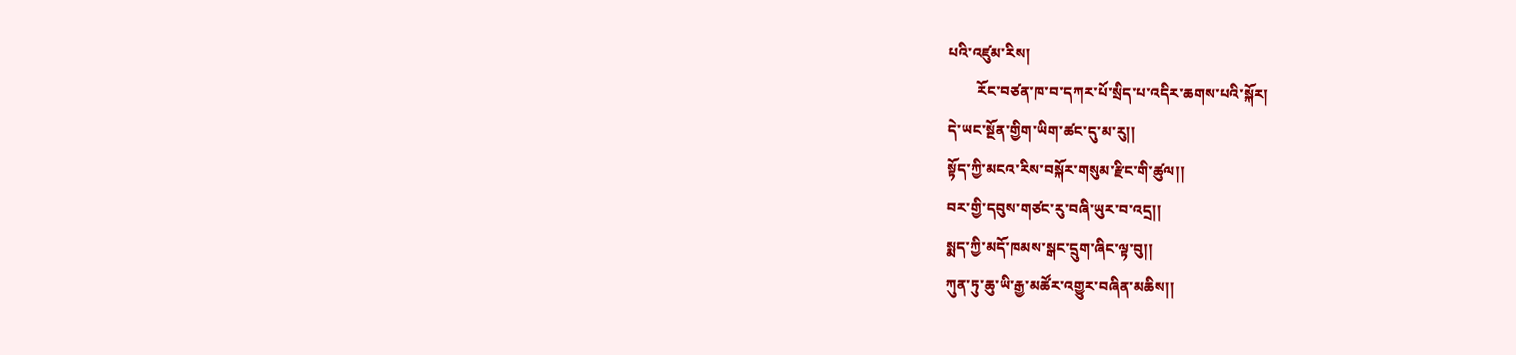པའི་འཛུམ་རིས།
        རོང་བཙན་ཁ་བ་དཀར་པོ་སྲིད་པ་འདིར་ཆགས་པའི་སྐོར།
དེ་ཡང་སྔོན་གྱིག་ཡིག་ཚང་དུ་མ་རུ།།
སྟོད་ཀྱི་མངའ་རིས་བསྐོར་གསུམ་རྫིང་གི་ཚུལ།།
བར་གྱི་དབུས་གཙང་རུ་བཞི་ཡུར་བ་འདྲ།།
སྨད་ཀྱི་མདོ་ཁམས་སྒང་དྲུག་ཞིང་ལྟ་བུ།།
ཀུན་ཏུ་ཆུ་ཡི་རྒྱ་མཚོར་འགྱུར་བཞིན་མཆིས།།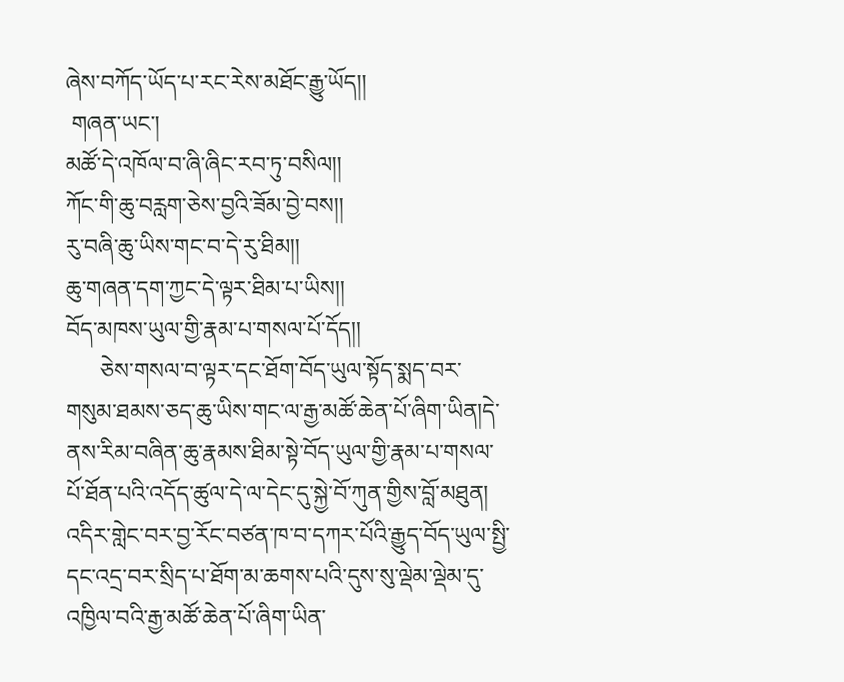ཞེས་བཀོད་ཡོད་པ་རང་རེས་མཐོང་རྒྱུ་ཡོད།།
 གཞན་ཡང་།
མཚོ་དེ་འཁོལ་བ་ཞི་ཞིང་རབ་ཏུ་བསིལ།།
ཀོང་གི་ཆུ་བརླག་ཅེས་བྱའི་ཟོམ་བྱེ་བས།།
རུ་བཞི་ཆུ་ཡིས་གང་བ་དེ་རུ་ཐིམ།།
ཆུ་གཞན་དག་ཀྱང་དེ་ལྟར་ཐིམ་པ་ཡིས།།
བོད་མཁས་ཡུལ་གྱི་རྣམ་པ་གསལ་པོ་དོད།།
      ཅེས་གསལ་བ་ལྟར་དང་ཐོག་བོད་ཡུལ་སྟོད་སྨད་བར་གསུམ་ཐམས་ཅད་ཆུ་ཡིས་གང་ལ་རྒྱ་མཚོ་ཆེན་པོ་ཞིག་ཡིན།དེ་ནས་རིམ་བཞིན་ཆུ་རྣམས་ཐིམ་སྟེ་བོད་ཡུལ་གྱི་རྣམ་པ་གསལ་པོ་ཐོན་པའི་འདོད་ཚུལ་དེ་ལ་དེང་དུ་སྐྱེ་བོ་ཀུན་གྱིས་བློ་མཐུན། འདིར་གླེང་བར་བྱ་རོང་བཙན་ཁ་བ་དཀར་པོའི་རྒྱུད་བོད་ཡུལ་སྤྱི་དང་འདྲ་བར་སྲིད་པ་ཐོག་མ་ཆགས་པའི་དུས་སུ་ལྡེམ་ལྡེམ་དུ་འཁྱིལ་བའི་རྒྱ་མཚོ་ཆེན་པོ་ཞིག་ཡིན་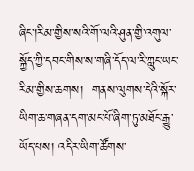ཞིང་།རིམ་གྱིས་སའི་གོ་ལའི་ཤུན་གྱི་འགུལ་སྐྱོད་ཀྱི་དབང་གིས་ས་གཞི་དོད་ལ་རི་ཀླུང་ཡང་རིམ་གྱིས་ཆགས།  གནས་ལུགས་དེའི་སྐོར་ཡིག་ཆ་གཞན་དག་མང་པོ་ཞིག་ཏུ་མཐོང་རྒྱུ་ཡོད་པས། འདིར་ཡིག་ཚོགས་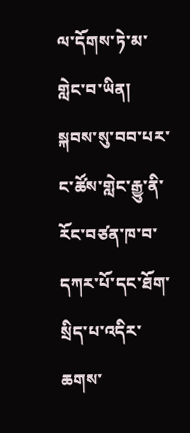ལ་དོགས་ཏེ་མ་གླེང་བ་ཡིན། སྐབས་སུ་བབ་པར་ང་ཚོས་གླེང་རྒྱུ་ནི་རོང་བཙན་ཁ་བ་དཀར་པོ་དང་ཐོག་སྲིད་པ་འདིར་ཆགས་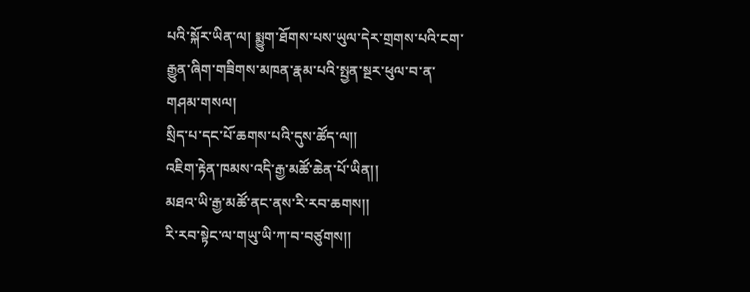པའི་སྐོར་ཡིན་ལ། སྨྱུག་ཐོགས་པས་ཡུལ་དེར་གྲགས་པའི་ངག་རྒྱུན་ཞིག་གཟིགས་མཁན་རྣམ་པའི་སྤྱན་སྔར་ཕུལ་བ་ན་གཤམ་གསལ།
སྲིད་པ་དང་པོ་ཆགས་པའི་དུས་ཚོད་ལ།།
འཇིག་རྟེན་ཁམས་འདི་རྒྱ་མཚོ་ཆེན་པོ་ཡིན།།
མཐའ་ཡི་རྒྱ་མཚོ་ནང་ནས་རི་རབ་ཆགས།།
རི་རབ་སྟེང་ལ་གཡུ་ཡི་ཀ་བ་བཙུགས།།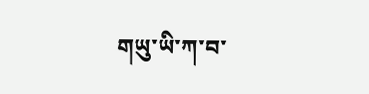གཡུ་ཡི་ཀ་བ་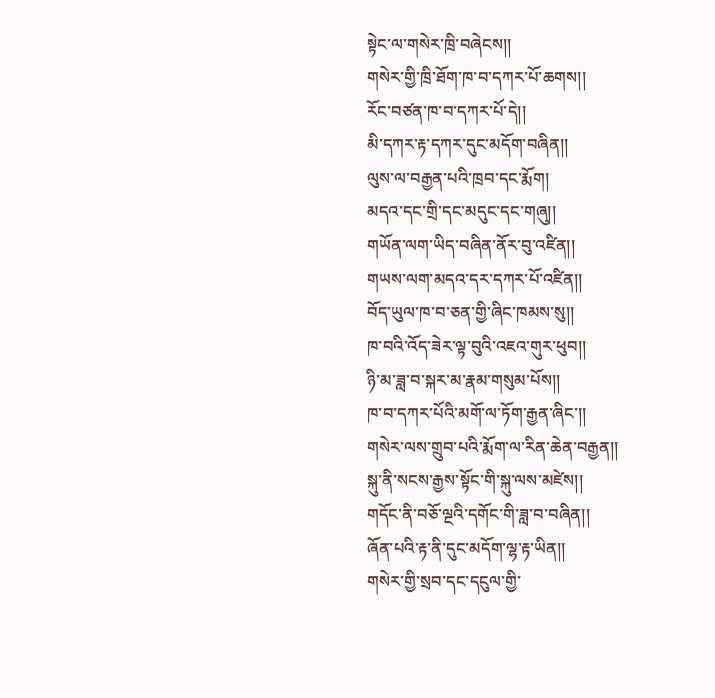སྟེང་ལ་གསེར་ཁྲི་བཞེངས།།
གསེར་གྱི་ཁྲི་ཐོག་ཁ་བ་དཀར་པོ་ཆགས།།
རོང་བཙན་ཁ་བ་དཀར་པོ་དེ།།
མི་དཀར་རྟ་དཀར་དུང་མདོག་བཞིན།།
ལུས་ལ་བརྒྱན་པའི་ཁྲབ་དང་རྨོག།
མདའ་དང་གྲི་དང་མདུང་དང་གཞུ།།
གཡོན་ལག་ཡིད་བཞིན་ནོར་བུ་འཛིན།།
གཡས་ལག་མདའ་དར་དཀར་པོ་འཛིན།།
བོད་ཡུལ་ཁ་བ་ཅན་གྱི་ཞིང་ཁམས་སུ།།
ཁ་བའི་འོད་ཟེར་ལྟ་བུའི་འཇའ་གུར་ཕུབ།།
ཉི་མ་ཟླ་བ་སྐར་མ་རྣམ་གསུམ་པོས།།
ཁ་བ་དཀར་པོའི་མགོ་ལ་ཏོག་རྒྱན་ཞིང་།།
གསེར་ལས་གྲུབ་པའི་རྨོག་ལ་རིན་ཆེན་བརྒྱན།།
སྐུ་ནི་སངས་རྒྱས་སྟོང་གི་སྐུ་ལས་མཛེས།།
གདོང་ནི་བཅོ་ལྔའི་དགོང་གི་ཟླ་བ་བཞིན།།
ཞོན་པའི་རྟ་ནི་དུང་མདོག་ལྷ་རྟ་ཡིན།།
གསེར་གྱི་སྲབ་དང་དངུལ་གྱི་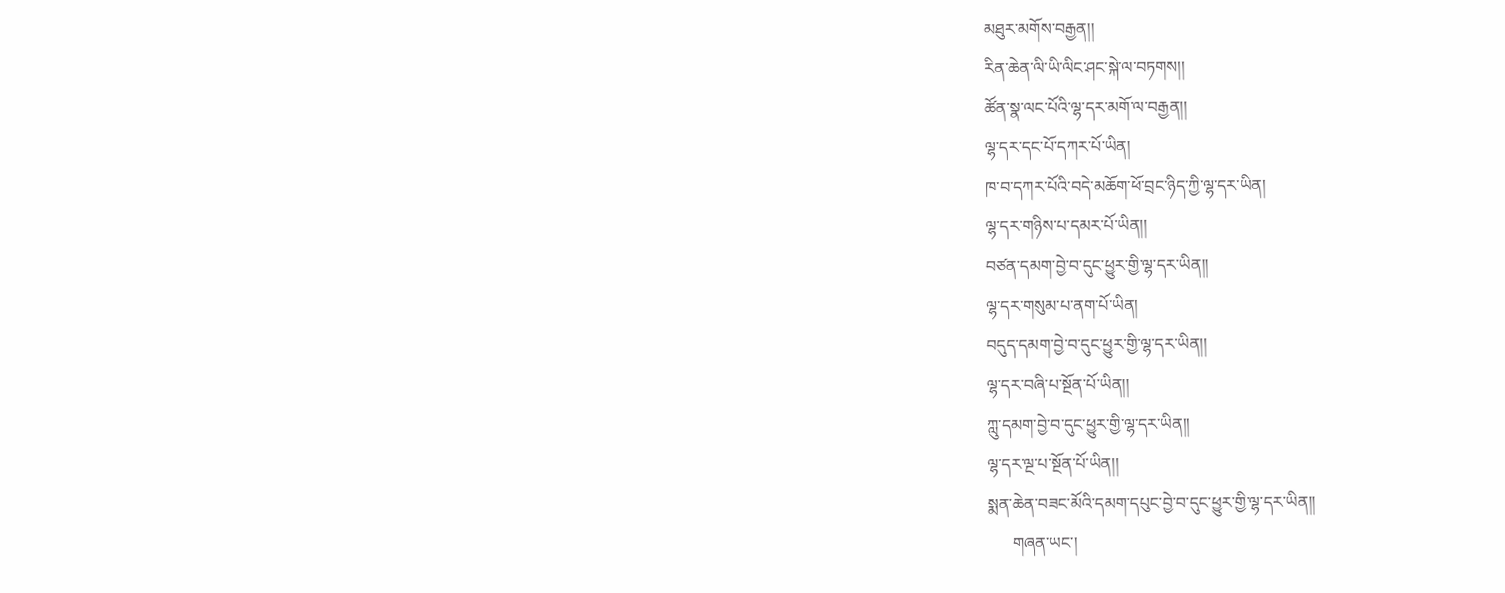མཐུར་མགོས་བརྒྱན།།
རིན་ཆེན་ལི་ཡི་ལིང་ཤང་སྐེ་ལ་བཏགས།།
ཚོན་སྣ་ལང་པོའི་ལྷ་དར་མགོ་ལ་བརྒྱན།།
ལྷ་དར་དང་པོ་དཀར་པོ་ཡིན།
ཁ་བ་དཀར་པོའི་བདེ་མཆོག་ཕོ་བྲང་ཉིད་ཀྱི་ལྷ་དར་ཡིན།
ལྷ་དར་གཉིས་པ་དམར་པོ་ཡིན།།
བཙན་དམག་བྱེ་བ་དུང་ཕྱུར་གྱི་ལྷ་དར་ཡིན།།
ལྷ་དར་གསུམ་པ་ནག་པོ་ཡིན།
བདུད་དམག་བྱེ་བ་དུང་ཕྱུར་གྱི་ལྷ་དར་ཡིན།།
ལྷ་དར་བཞི་པ་སྔོན་པོ་ཡིན།།
ཀླུ་དམག་བྱེ་བ་དུང་ཕྱུར་གྱི་ལྷ་དར་ཡིན།།
ལྷ་དར་ལྔ་པ་སྔོན་པོ་ཡིན།།
སྨན་ཆེན་བཟང་མོའི་དམག་དཔུང་བྱེ་བ་དུང་ཕྱུར་གྱི་ལྷ་དར་ཡིན།།
      གཞན་ཡང་།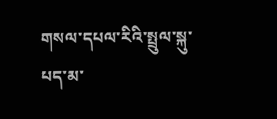གསལ་དཔལ་རིའི་སྤྲུལ་སྐུ་པད་མ་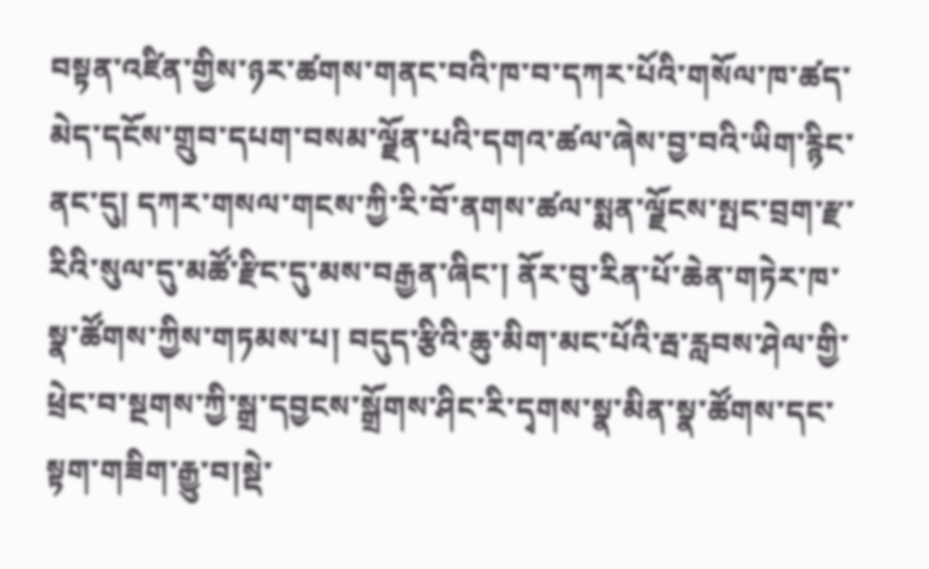བསྟན་འཛིན་གྱིས་ཉར་ཚགས་གནང་བའི་ཁ་བ་དཀར་པོའི་གསོལ་ཁ་ཚད་མེད་དངོས་གྲུབ་དཔག་བསམ་ལྗོན་པའི་དགའ་ཚལ་ཞེས་བྱ་བའི་ཡིག་རྙིང་ནང་དུ། དཀར་གསལ་གངས་ཀྱི་རི་བོ་ནགས་ཚལ་སྨན་ལྗོངས་སྤང་བྲག་རྫ་རིའི་སུལ་དུ་མཚོ་རྫིང་དུ་མས་བརྒྱན་ཞིང་། ནོར་བུ་རིན་པོ་ཆེན་གཏེར་ཁ་སྣ་ཚོགས་ཀྱིས་གཏམས་པ། བདུད་རྩིའི་ཆུ་མིག་མང་པོའི་རྦ་རླབས་ཤེལ་གྱི་ཕྲེང་བ་སྔགས་ཀྱི་སྒྲ་དབྱངས་སྒྲོགས་ཤིང་རི་དྭགས་སྣ་མིན་སྣ་ཚོགས་དང་སྟག་གཟིག་རྒྱུ་བ།སྡེ་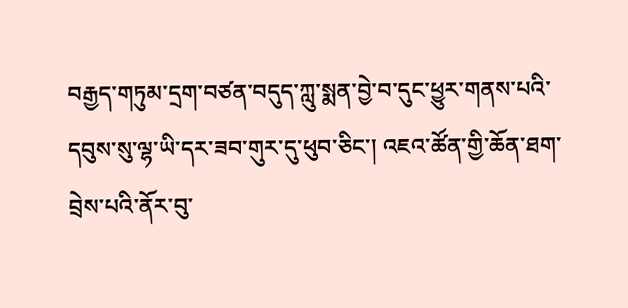བརྒྱད་གཏུམ་དྲག་བཙན་བདུད་ཀླུ་སྨན་བྱེ་བ་དུང་ཕྱུར་གནས་པའི་དབུས་སུ་ལྷ་ཡི་དར་ཟབ་གུར་དུ་ཕུབ་ཅིང་། འཇའ་ཚོན་གྱི་ཆོན་ཐག་བྲེས་པའི་ནོར་བུ་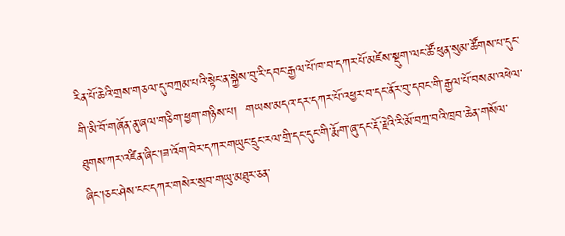རིན་པོ་ཆེའི་གྲས་གཅལ་དུ་བཀྲམ་པའི་སྟེང་ན་སྐྱེས་བུ་རི་དབང་རྒྱལ་པོ་ཁ་བ་དཀར་པོ་མཛེས་སྡུག་ལང་ཚོ་ཕུན་སུམ་ཚོགས་པ་དུང་གི་མི་བོ་གཞོན་ནུ་ཞལ་གཅིག་ཕྱག་གཉིས་པ།  གཡས་མདའ་དར་དཀར་པོ་འཕྱར་བ་དང་ནོར་བུ་དབང་གི་རྒྱལ་པོ་བསམ་འཕེལ་ཐུགས་ཀར་འཛིན་ཞིང་།ཟ་འོག་བེར་དཀར་གཡུང་དྲུང་རལ་གྲི་དང་དུང་གི་རྨོག་ཞུ་དང་རྡོ་རྗེའི་རི་མོ་བཀྲ་བའི་ཁྲབ་ཆེན་གསོལ་ཞིང་།ཅང་ཤེས་ངང་དཀར་གསེར་སྲབ་གཡུ་མཐུར་ཅན་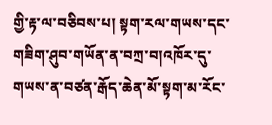གྱི་རྟ་ལ་བཅིབས་པ། སྟག་རལ་གཡས་དང་གཟིག་ཤུབ་གཡོན་ན་བཀྲ་བ།འཁོར་དུ་གཡས་ན་བཙན་རྒོད་ཆེན་མོ་སྟག་མ་རོང་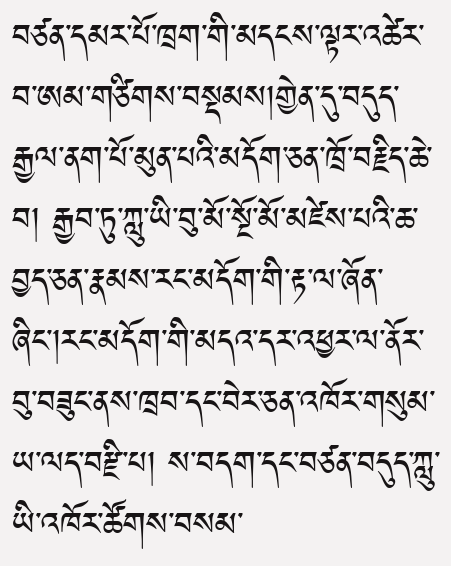བཙན་དམར་པོ་ཁྲག་གི་མདངས་ལྟར་འཚེར་བ་ཨམ་གཙིགས་བསྡམས།གྱེན་དུ་བདུད་རྒྱལ་ནག་པོ་མུན་པའི་མདོག་ཅན་ཁྲོ་བརྗིད་ཆེ་བ། རྒྱབ་ཏུ་ཀླུ་ཡི་བུ་མོ་སྔོ་མོ་མཛེས་པའི་ཆ་བྱད་ཅན་རྣམས་རང་མདོག་གི་རྟ་ལ་ཞོན་ཞིང་།རང་མདོག་གི་མདའ་དར་འཕྱར་ལ་ནོར་བུ་བཟུང་ནས་ཁྲབ་དང་བེར་ཅན་འཁོར་གསུམ་ཡ་ལད་བརྫི་པ། ས་བདག་དང་བཙན་བདུད་ཀླུ་ཡི་འཁོར་ཚོགས་བསམ་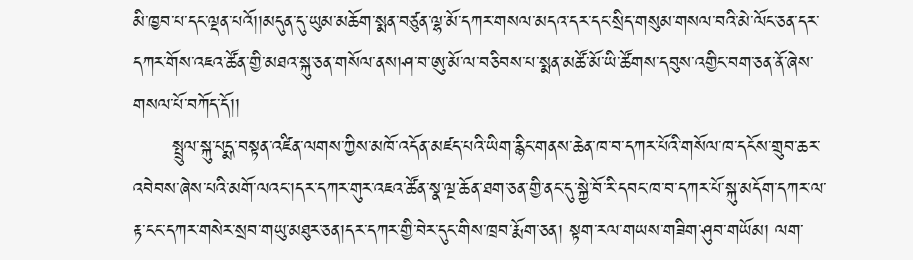མི་ཁྱབ་པ་དང་ལྡན་པའོ།།མདུན་དུ་ཡུམ་མཆོག་སྨན་བཙུན་ལྷ་མོ་དཀར་གསལ་མདའ་དར་དང་སྲིད་གསུམ་གསལ་བའི་མེ་ལོང་ཅན་དར་དཀར་གོས་འཇའ་ཚོན་གྱི་མཐའ་སྐུ་ཅན་གསོལ་ནས།ཤ་བ་ཨུ་མོ་ལ་བཅིབས་པ་སྨན་མཚོ་མོ་ཡི་ཚོགས་དབུས་འགྱིང་བག་ཅན་ནོ་ཞེས་གསལ་པོ་བཀོད་དོ།།
      སྤྲུལ་སྐུ་པདྨ་བསྟན་འཛིན་ལགས་ཀྱིས་མཁོ་འདོན་མཛད་པའི་ཡིག་རྙིང་གནས་ཆེན་ཁ་བ་དཀར་པོའི་གསོལ་ཁ་དངོས་གྲུབ་ཆར་འབེབས་ཞེས་པའི་མགོ་ལའང་།དར་དཀར་གུར་འཇའ་ཚོན་སྣ་ལྔ་ཆོན་ཐག་ཅན་གྱི་ནང་དུ་སྐྱེ་བོ་རི་དབང་ཁ་བ་དཀར་པོ་སྐུ་མདོག་དཀར་ལ་རྟ་ངང་དཀར་གསེར་སྲབ་གཡུ་མཐུར་ཅན།དར་དཀར་གྱི་བེར་དུང་གིས་ཁྲབ་རྨོག་ཅན། སྟག་རལ་གཡས་གཟིག་ཤུབ་གཡོམ། ལག་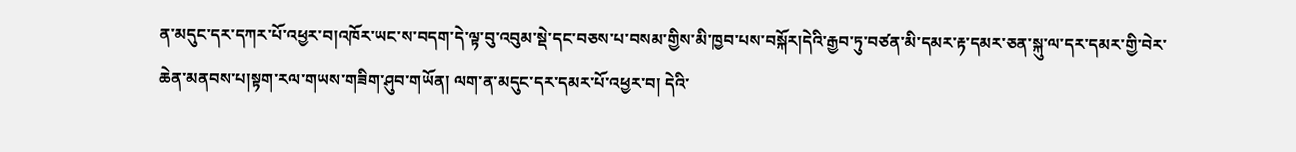ན་མདུང་དར་དཀར་པོ་འཕྱར་བ།འཁོར་ཡང་ས་བདག་དེ་ལྟ་བུ་འབུམ་སྡེ་དང་བཅས་པ་བསམ་གྱིས་མི་ཁྱབ་པས་བསྐོར།དེའི་རྒྱབ་ཏུ་བཙན་མི་དམར་རྟ་དམར་ཅན་སྐུ་ལ་དར་དམར་གྱི་བེར་ཆེན་མནབས་པ།སྟག་རལ་གཡས་གཟིག་ཤུབ་གཡོན། ལག་ན་མདུང་དར་དམར་པོ་འཕྱར་བ། དེའི་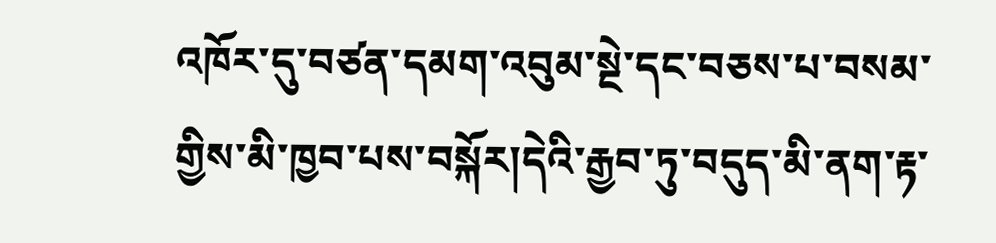འཁོར་དུ་བཙན་དམག་འབུམ་སྔེ་དང་བཅས་པ་བསམ་གྱིས་མི་ཁྱབ་པས་བསྐོར།དེའི་རྒྱབ་ཏུ་བདུད་མི་ནག་རྟ་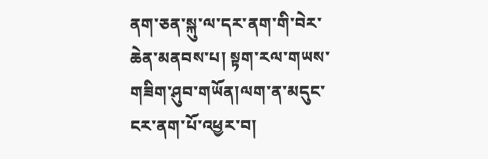ནག་ཅན་སྐུ་ལ་དར་ནག་གི་བེར་ཆེན་མནབས་པ། སྟག་རལ་གཡས་གཟིག་ཤུབ་གཡོན།ལག་ན་མདུང་ངར་ནག་པོ་འཕྱར་བ།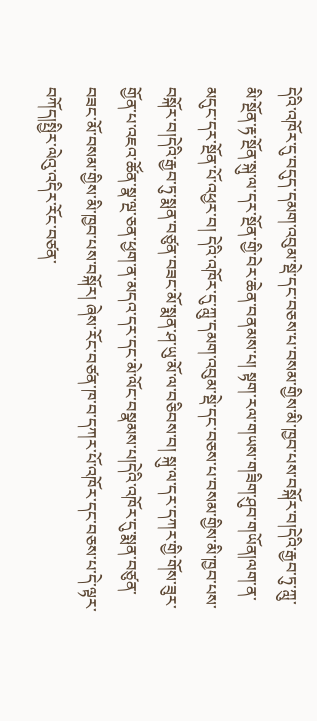དེའི་འཁོར་དུ་བདུད་དམག་འབུམ་སྡེ་དང་བཅས་པ་བསམ་གྱིས་མི་ཁྱབ་པས་བསྐོར་བ།དེའི་རྒྱབ་ཏུ་ཀླུ་མི་སྔོན་རྟ་སྔོན་སྐུ་ལ་དར་སྔོན་གྱི་བེར་ཆེན་བནམས་པ། སྟག་རལ་གཡས་གཟིག་ཤུབ་གཡོན།ལག་ན་མདུང་དར་སྔོན་པོ་འཕྱར་བ། དེའི་འཁོར་དུ་ཀླུ་དམག་འབུམ་སྡེ་དང་བཅས་པ་བསམ་གྱིས་མི་ཁྱབ་པས་བསྐོར་བ།དེའི་རྒྱབ་ཏུ་སྨན་བཙུན་བཟང་མོ་སྨན་ཤ་ཡུ་མོ་ལ་བཅིབས་བ། སྐུ་ལ་དར་དཀར་གྱི་གོས་ཟུར་གྱོན་པ་འཇའ་ཚོན་སྣ་ལྔ་ཅན་ཕྱག་ན་མདའ་དར་དང་མེ་ལོང་བསྣམས་པ།དེའི་འཁོར་དུ་སྨན་བཙུན་བཟང་མོ་བསམ་གྱིས་མི་ཁྱབ་པས་བསྐོར། ཞེས་རོང་བཙན་ཁ་བ་དཀར་པོ་འཁོར་དང་བཅས་པ་དེ་ལྟར་བཀོད།སྤྱིར་ལེའུ་འདིར་རོང་བཙན་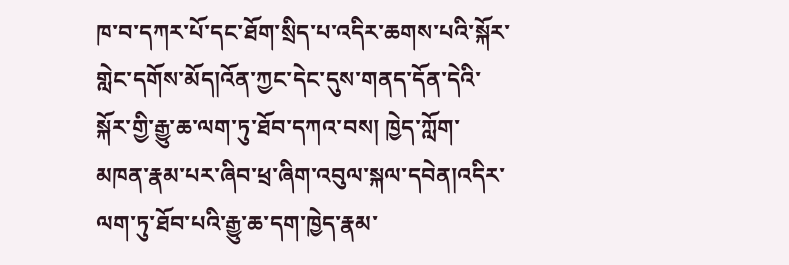ཁ་བ་དཀར་པོ་དང་ཐོག་སྲིད་པ་འདིར་ཆགས་པའི་སྐོར་གླེང་དགོས་མོད།འོན་ཀྱང་དེང་དུས་གནད་དོན་དེའི་སྐོར་གྱི་རྒྱུ་ཆ་ལག་ཏུ་ཐོབ་དཀའ་བས། ཁྱེད་ཀློག་མཁན་རྣམ་པར་ཞིབ་ཕྲ་ཞིག་འབུལ་སྐལ་དབེན།འདིར་ལག་ཏུ་ཐོབ་པའི་རྒྱུ་ཆ་དག་ཁྱེད་རྣམ་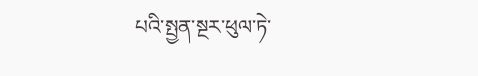པའི་སྤྱན་སྔར་ཕུལ་ཏེ་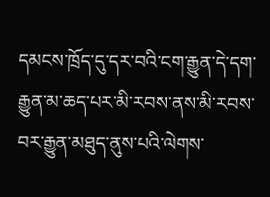དམངས་ཁྲོད་དུ་དར་བའི་ངག་རྒྱུན་དེ་དག་རྒྱུན་མ་ཆད་པར་མི་རབས་ནས་མི་རབས་བར་རྒྱུན་མཐུད་ནུས་པའི་ལེགས་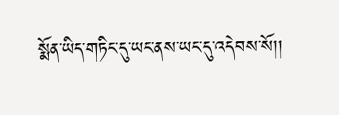སྨོན་ཡིད་གཏིང་དུ་ཡང་ནས་ཡང་དུ་འདེབས་སོ།།